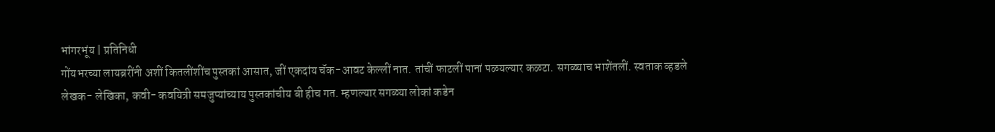भांगरभूंय | प्रतिनिधी
गोंयभरच्या लायब्ररींनी अशीं कितलींशींच पुस्तकां आसात, जीं एकदांय चॅक-आवट केल्लीं नात. तांचीं फाटलीं पानां पळयल्यार कळटा. सगळ्याच भाशेंतलीं. स्वताक व्हडले लेखक- लेखिका, कवी- कवयित्री समजुप्यांच्याय पुस्तकांचीय बी हीच गत. म्हणल्यार सगळ्या लोकां कडेन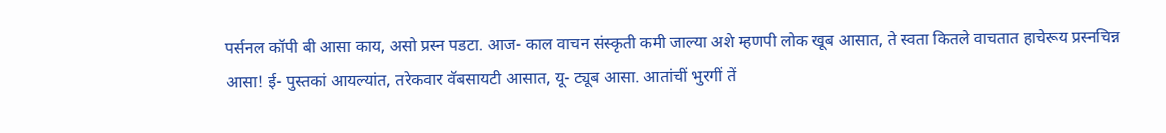पर्सनल कॉपी बी आसा काय, असो प्रस्न पडटा. आज- काल वाचन संस्कृती कमी जाल्या अशे म्हणपी लोक खूब आसात, ते स्वता कितले वाचतात हाचेरूय प्रस्नचिन्न आसा! ई- पुस्तकां आयल्यांत, तरेकवार वॅबसायटी आसात, यू- ट्यूब आसा. आतांचीं भुरगीं तें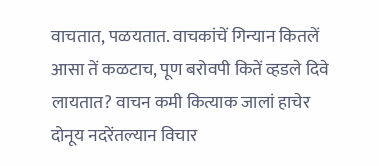वाचतात, पळयतात. वाचकांचें गिन्यान कितलें आसा तें कळटाच, पूण बरोवपी कितें व्हडले दिवे लायतात? वाचन कमी कित्याक जालां हाचेर दोनूय नदरेंतल्यान विचार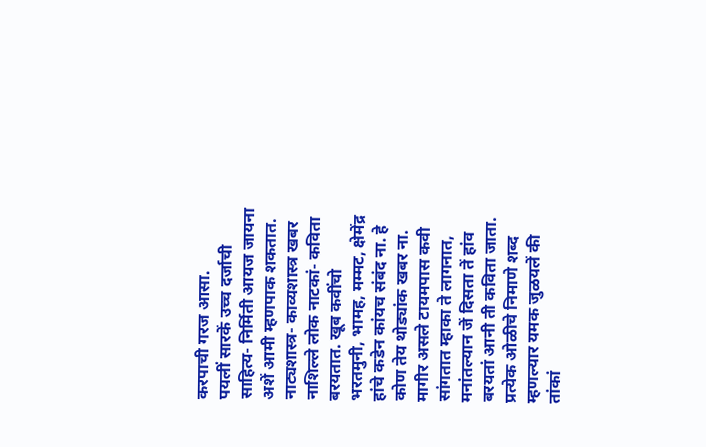करपाची गरज आसा.
पयलीं सारकें उच्च दर्जाची साहित्य- निर्मिती आयज जायना अशें आमी म्हणपाक शकतात. नाट्यशास्त्र- काव्यशास्त्र खबर नाशिल्ले लोक नाटकां- कविता बरयतात. खूब कवींचो भरतमुनी, भामह, मम्मट, क्षेमेंद्र हांचे कडेन कांयच संबंद ना. हे कोण तेय थोड्यांक खबर ना. मागीर असले टायमपास कवी सांगतात म्हाका ते लागनात, मनांतल्यान जें दिसता तें हांव बरयतां आनी ती कविता जाता. प्रत्येक ओळीचे निमाणे शब्द म्हणल्यार यमक जुळयलें की तांकां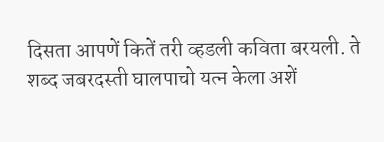दिसता आपणें कितें तरी व्हडली कविता बरयली. ते शब्द जबरदस्ती घालपाचो यत्न केला अशें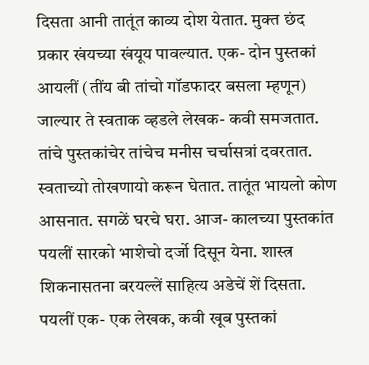दिसता आनी तातूंत काव्य दोश येतात. मुक्त छंद प्रकार खंयच्या खंयूय पावल्यात. एक- दोन पुस्तकां आयलीं (तींय बी तांचो गॉडफादर बसला म्हणून) जाल्यार ते स्वताक व्हडले लेखक- कवी समजतात. तांचे पुस्तकांचेर तांचेच मनीस चर्चासत्रां दवरतात. स्वताच्यो तोखणायो करून घेतात. तातूंत भायलो कोण आसनात. सगळें घरचे घरा. आज- कालच्या पुस्तकांत पयलीं सारको भाशेचो दर्जो दिसून येना. शास्त्र शिकनासतना बरयल्लें साहित्य अडेचें शें दिसता. पयलीं एक- एक लेखक, कवी खूब पुस्तकां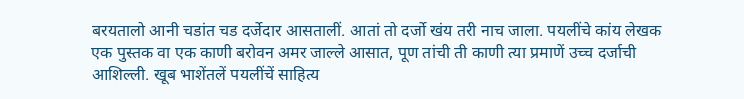बरयतालो आनी चडांत चड दर्जेदार आसतालीं. आतां तो दर्जो खंय तरी नाच जाला. पयलींचे कांय लेखक एक पुस्तक वा एक काणी बरोवन अमर जाल्ले आसात, पूण तांची ती काणी त्या प्रमाणें उच्च दर्जाची आशिल्ली. खूब भाशेंतलें पयलींचें साहित्य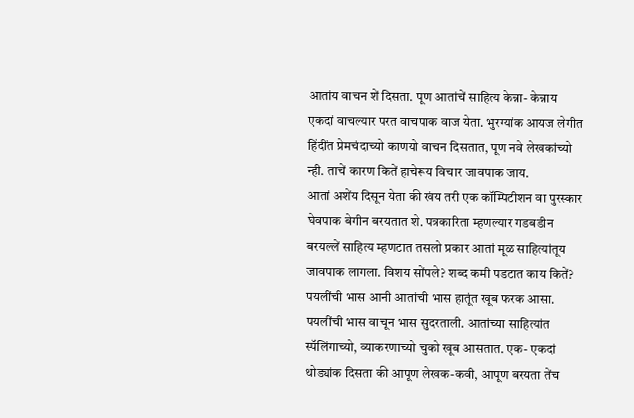आतांय वाचन शें दिसता. पूण आतांचें साहित्य केन्ना- केन्नाय एकदां वाचल्यार परत वाचपाक वाज येता. भुरग्यांक आयज लेगीत हिंदींत प्रेमचंदाच्यो काणयो वाचन दिसतात, पूण नवे लेखकांच्यो न्ही. ताचें कारण कितें हाचेरूय विचार जावपाक जाय.
आतां अशेंय दिसून येता की खंय तरी एक कॉम्पिटीशन वा पुरस्कार घेवपाक बेगीन बरयतात शे. पत्रकारिता म्हणल्यार गडबडीन बरयल्लें साहित्य म्हणटात तसलो प्रकार आतां मूळ साहित्यांतूय जावपाक लागला. विशय सोंपले? शब्द कमी पडटात काय कितें? पयलींची भास आनी आतांची भास हातूंत खूब फरक आसा. पयलींची भास वाचून भास सुदरताली. आतांच्या साहित्यांत स्पॅलिंगाच्यो, व्याकरणाच्यो चुको खूब आसतात. एक- एकदां थोड्यांक दिसता की आपूण लेखक-कवी, आपूण बरयता तेंच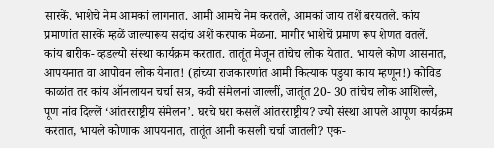सारकें. भाशेचे नेम आमकां लागनात. आमी आमचे नेम करतले, आमकां जाय तशें बरयतले. कांय प्रमाणांत सारकें म्हळें जाल्यारूय सदांच अशें करपाक मेळना. मागीर भाशेचें प्रमाण रूप शेणत वतलें.
कांय बारीक- व्हडल्यो संस्था कार्यक्रम करतात. तातूंत मेजून तांचेच लोक येतात. भायले कोण आसनात, आपयनात वा आपोवन लोक येनात! (हांच्या राजकारणांत आमी कित्याक पडुया काय म्हणून!) कोविड काळांत तर कांय ऑनलायन चर्चा सत्र, कवी संमेलनां जाल्लीं, जातूंत 20- 30 तांचेच लोक आशिल्ले, पूण नांव दिल्लें ‘आंतरराष्ट्रीय संमेलन’. घरचे घरा कसलें आंतरराष्ट्रीय? ज्यो संस्था आपले आपूण कार्यक्रम करतात, भायले कोणाक आपयनात, तातूंत आनी कसली चर्चा जातली? एक-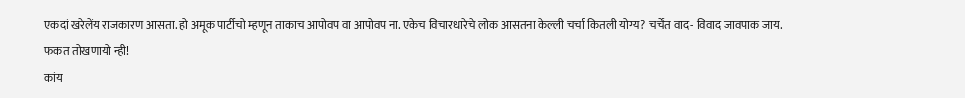एकदां खरेलेंय राजकारण आसता. हो अमूक पार्टीचो म्हणून ताकाच आपोवप वा आपोवप ना. एकेच विचारधारेचे लोक आसतना केल्ली चर्चा कितली योग्य? चर्चेंत वाद- विवाद जावपाक जाय. फकत तोखणायो न्ही!
कांय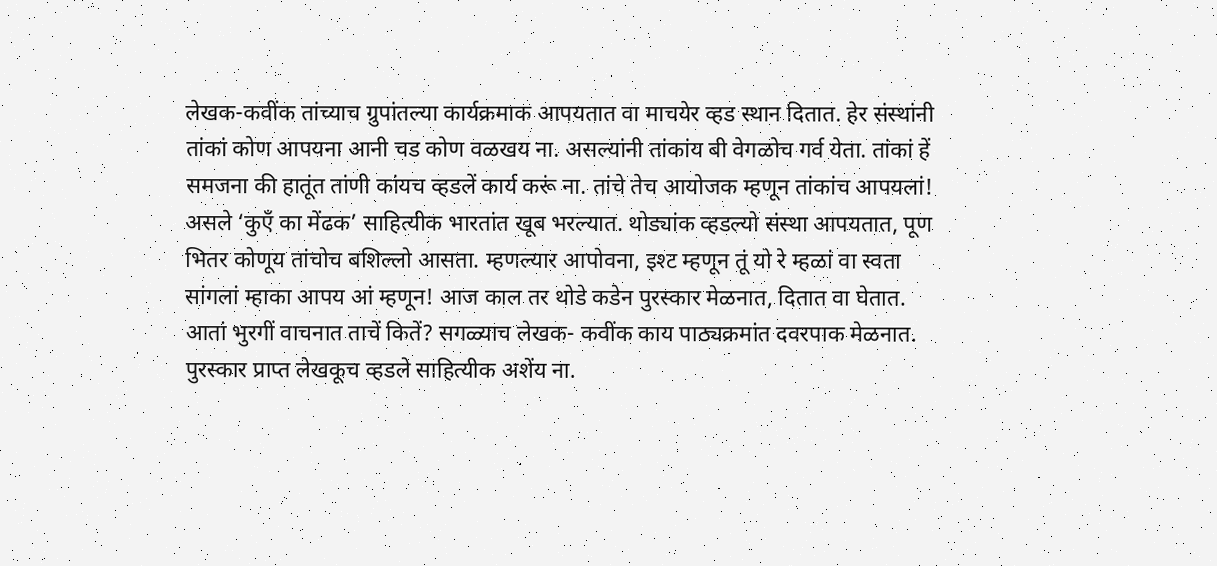लेखक-कवींक तांच्याच ग्रुपांतल्या कार्यक्रमाक आपयतात वा माचयेर व्हड स्थान दितात. हेर संस्थांनी तांकां कोण आपयना आनी चड कोण वळखय ना. असल्यांनी तांकांय बी वेगळोच गर्व येता. तांकां हें समजना की हातूंत तांणी कांयच व्हडलें कार्य करूं ना. तांचे तेच आयोजक म्हणून तांकांच आपयलां! असले ‘कुएँ का मेंढक’ साहित्यीक भारतांत खूब भरल्यात. थोड्यांक व्हडल्यो संस्था आपयतात, पूण भितर कोणूय तांचोच बशिल्लो आसता. म्हणल्यार आपोवना, इश्ट म्हणून तूं यो रे म्हळां वा स्वता सांगलां म्हाका आपय आं म्हणून! आज काल तर थोडे कडेन पुरस्कार मेळनात, दितात वा घेतात.
आतां भुरगीं वाचनात ताचें कितें? सगळ्याच लेखक- कवींक काय पाठ्यक्रमांत दवरपाक मेळनात. पुरस्कार प्राप्त लेखकूच व्हडले साहित्यीक अशेंय ना.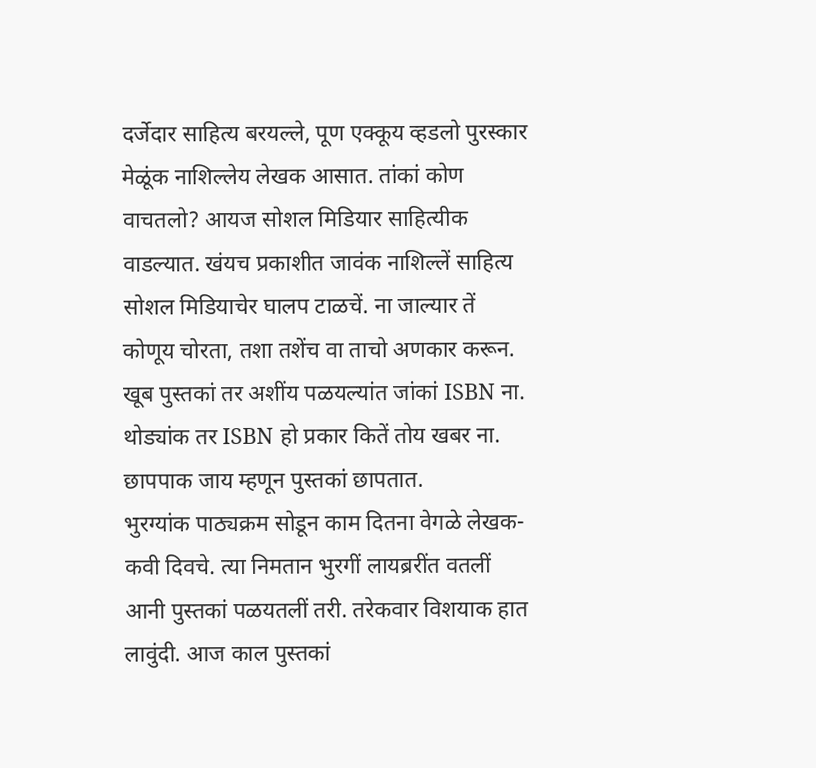दर्जेदार साहित्य बरयल्ले, पूण एक्कूय व्हडलो पुरस्कार मेळूंक नाशिल्लेय लेखक आसात. तांकां कोण वाचतलो? आयज सोशल मिडियार साहित्यीक वाडल्यात. खंयच प्रकाशीत जावंक नाशिल्लें साहित्य सोशल मिडियाचेर घालप टाळचें. ना जाल्यार तें कोणूय चोरता, तशा तशेंच वा ताचो अणकार करून. खूब पुस्तकां तर अशींय पळयल्यांत जांकां ISBN ना. थोड्यांक तर ISBN हो प्रकार कितें तोय खबर ना. छापपाक जाय म्हणून पुस्तकां छापतात.
भुरग्यांक पाठ्यक्रम सोडून काम दितना वेगळे लेखक- कवी दिवचे. त्या निमतान भुरगीं लायब्ररींत वतलीं आनी पुस्तकां पळयतलीं तरी. तरेकवार विशयाक हात लावुंदी. आज काल पुस्तकां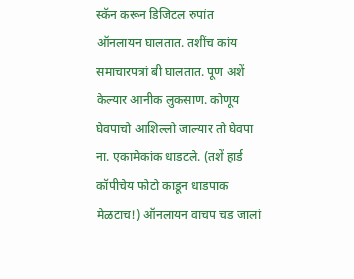स्कॅन करून डिजिटल रुपांत ऑनलायन घालतात. तशींच कांय समाचारपत्रां बी घालतात. पूण अशें केल्यार आनीक लुकसाण. कोणूय घेवपाचो आशिल्लो जाल्यार तो घेवपा ना. एकामेकांक धाडटले. (तशें हार्ड कॉपीचेय फोटो काडून धाडपाक मेळटाच!) ऑनलायन वाचप चड जालां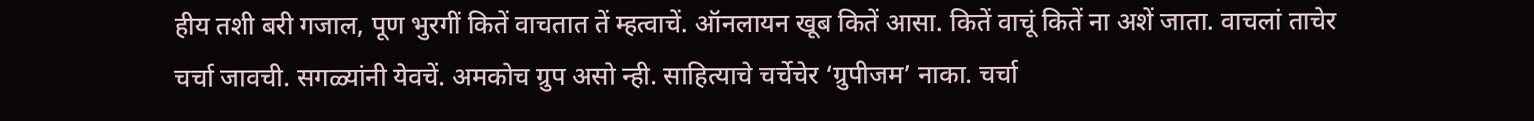हीय तशी बरी गजाल, पूण भुरगीं कितें वाचतात तें म्हत्वाचें. ऑनलायन खूब कितें आसा. कितें वाचूं कितें ना अशें जाता. वाचलां ताचेर चर्चा जावची. सगळ्यांनी येवचें. अमकोच ग्रुप असो न्ही. साहित्याचे चर्चेचेर ‘ग्रुपीजम’ नाका. चर्चा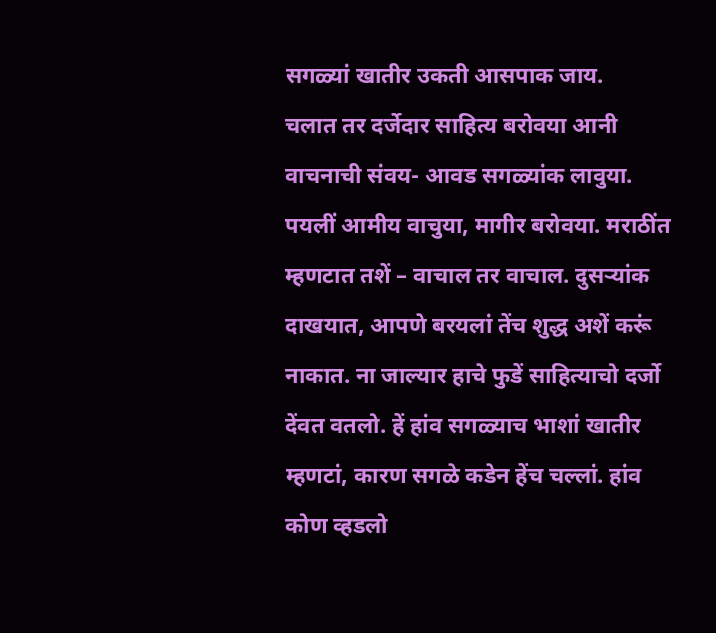सगळ्यां खातीर उकती आसपाक जाय.
चलात तर दर्जेदार साहित्य बरोवया आनी वाचनाची संवय- आवड सगळ्यांक लावुया. पयलीं आमीय वाचुया, मागीर बरोवया. मराठींत म्हणटात तशें – वाचाल तर वाचाल. दुसऱ्यांक दाखयात, आपणे बरयलां तेंच शुद्ध अशें करूं नाकात. ना जाल्यार हाचे फुडें साहित्याचो दर्जो देंवत वतलो. हें हांव सगळ्याच भाशां खातीर म्हणटां, कारण सगळे कडेन हेंच चल्लां. हांव कोण व्हडलो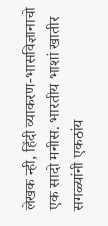लेखक न्ही, हिंदी व्याकरण-भासविज्ञानाचो एक सादो मनीस. भारतीय भाशां खातीर सगळ्यांनी एकठांय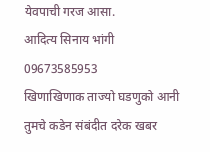येवपाची गरज आसा.
आदित्य सिनाय भांगी
09673585953
खिणाखिणाक ताज्यो घडणुको आनी तुमचे कडेन संबंदीत दरेक खबर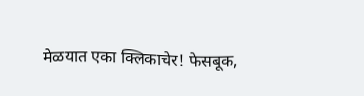मेळयात एका क्लिकाचेर! फेसबूक,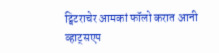ट्विटराचेर आमकां फॉलो करात आनी व्हाट्सएप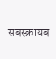सबस्क्रायब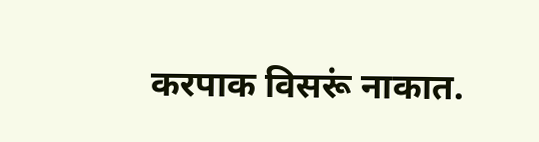करपाक विसरूं नाकात.